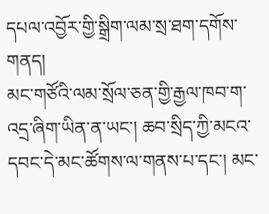དཔལ་འབྱོར་གྱི་སྒྲིག་ལམ་སྲ་ཐག་དགོས་གནད།
མང་གཙོའི་ལམ་སྲོལ་ཅན་གྱི་རྒྱལ་ཁབ་ག་འདྲ་ཞིག་ཡིན་ན་ཡང་། ཆབ་སྲིད་ཀྱི་མངའ་དབང་དེ་མང་ཚོགས་ལ་གནས་པ་དང་། མང་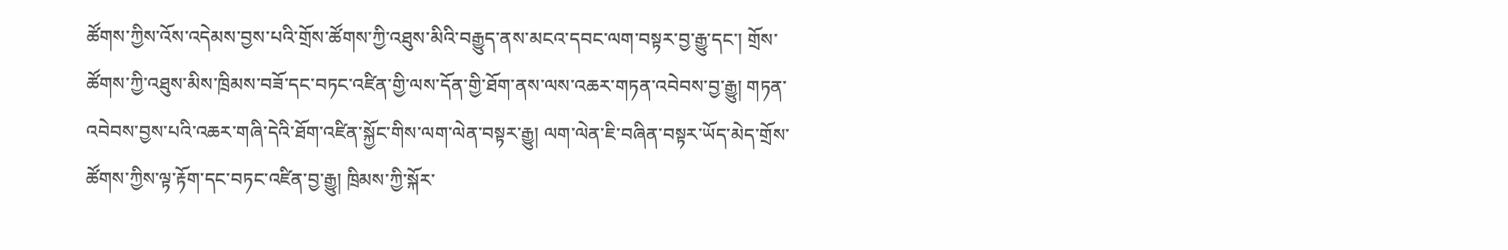ཚོགས་ཀྱིས་འོས་འདེམས་བྱས་པའི་གྲོས་ཚོགས་ཀྱི་འཐུས་མིའི་བརྒྱུད་ནས་མངའ་དབང་ལག་བསྟར་བྱ་རྒྱུ་དང་། གྲོས་ཚོགས་ཀྱི་འཐུས་མིས་ཁྲིམས་བཟོ་དང་བཏང་འཛིན་གྱི་ལས་དོན་གྱི་ཐོག་ནས་ལས་འཆར་གཏན་འབེབས་བྱ་རྒྱུ། གཏན་འབེབས་བྱས་པའི་འཆར་གཞི་དེའི་ཐོག་འཛིན་སྐྱོང་གིས་ལག་ལེན་བསྟར་རྒྱུ། ལག་ལེན་ཇི་བཞིན་བསྟར་ཡོད་མེད་གྲོས་ཚོགས་ཀྱིས་ལྟ་རྟོག་དང་བཏང་འཛིན་བྱ་རྒྱུ། ཁྲིམས་ཀྱི་སྐོར་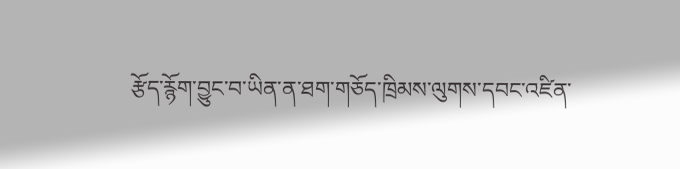རྩོད་རྙོག་བྱུང་བ་ཡིན་ན་ཐག་གཅོད་ཁྲིམས་ལུགས་དབང་འཛིན་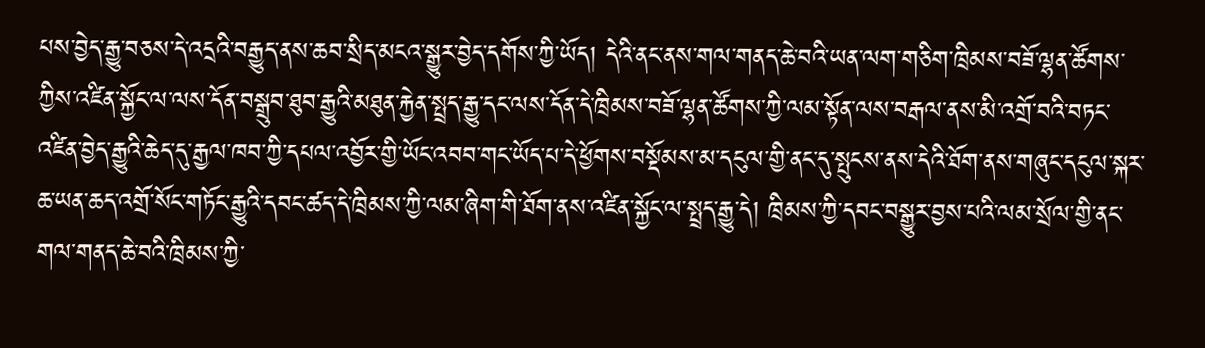པས་བྱེད་རྒྱུ་བཅས་དེ་འདྲའི་བརྒྱུད་ནས་ཆབ་སྲིད་མངའ་སྒྱུར་བྱེད་དགོས་ཀྱི་ཡོད། དེའི་ནང་ནས་གལ་གནད་ཆེ་བའི་ཡན་ལག་གཅིག་ཁྲིམས་བཟོ་ལྷན་ཚོགས་ཀྱིས་འཛིན་སྐྱོང་ལ་ལས་དོན་བསྒྲུབ་ཐུབ་རྒྱུའི་མཐུན་རྐྱེན་སྤྲད་རྒྱུ་དང་ལས་དོན་དེ་ཁྲིམས་བཟོ་ལྷན་ཚོགས་ཀྱི་ལམ་སྟོན་ལས་བརྒལ་ནས་མི་འགྲོ་བའི་བཏང་འཛིན་བྱེད་རྒྱུའི་ཆེད་དུ་རྒྱལ་ཁབ་ཀྱི་དཔལ་འབྱོར་གྱི་ཡོང་འབབ་གང་ཡོད་པ་དེ་ཕྱོགས་བསྡོམས་མ་དངུལ་གྱི་ནང་དུ་སྤུངས་ནས་དེའི་ཐོག་ནས་གཞུང་དངུལ་སྐར་ཆ་ཡན་ཆད་འགྲོ་སོང་གཏོང་རྒྱུའི་དབང་ཚད་དེ་ཁྲིམས་ཀྱི་ལམ་ཞིག་གི་ཐོག་ནས་འཛིན་སྐྱོང་ལ་སྤྲད་རྒྱུ་དེ། ཁྲིམས་ཀྱི་དབང་བསྒྱུར་བྱས་པའི་ལམ་སྲོལ་གྱི་ནང་གལ་གནད་ཆེ་བའི་ཁྲིམས་ཀྱི་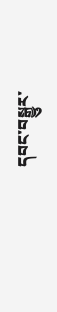དབང་བསྒྱུར་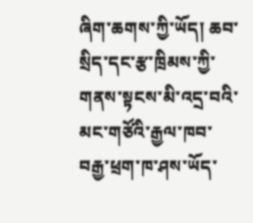ཞིག་ཆགས་ཀྱི་ཡོད། ཆབ་སྲིད་དང་རྩ་ཁྲིམས་ཀྱི་གནས་སྟངས་མི་འདྲ་བའི་མང་གཙོའི་རྒྱལ་ཁབ་བརྒྱ་ཕྲག་ཁ་ཤས་ཡོད་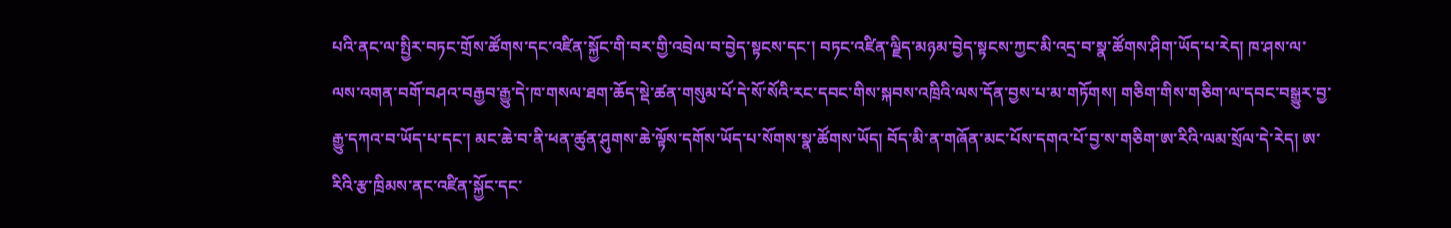པའི་ནང་ལ་སྤྱིར་བཏང་གྲོས་ཚོགས་དང་འཛིན་སྐྱོང་གི་བར་གྱི་འབྲེལ་བ་བྱེད་སྟངས་དང་། བཏང་འཛིན་ལྗིད་མཉམ་བྱེད་སྟངས་ཀྱང་མི་འདྲ་བ་སྣ་ཚོགས་ཤིག་ཡོད་པ་རེད། ཁ་ཤས་ལ་ལས་འགན་བགོ་བཤའ་བརྒྱབ་རྒྱུ་དེ་ཁ་གསལ་ཐག་ཆོད་སྡེ་ཚན་གསུམ་པོ་དེ་སོ་སོའི་རང་དབང་གིས་སྐབས་འཁྲིའི་ལས་དོན་བྱས་པ་མ་གཏོགས། གཅིག་གིས་གཅིག་ལ་དབང་བསྒྱུར་བྱ་རྒྱུ་དཀའ་བ་ཡོད་པ་དང་། མང་ཆེ་བ་ནི་ཕན་ཚུན་ཤུགས་ཆེ་ལྟོས་དགོས་ཡོད་པ་སོགས་སྣ་ཚོགས་ཡོད། བོད་མི་ན་གཞོན་མང་པོས་དགའ་པོ་བྱ་ས་གཅིག་ཨ་རིའི་ལམ་སྲོལ་དེ་རེད། ཨ་རིའི་རྩ་ཁྲིམས་ནང་འཛིན་སྐྱོང་དང་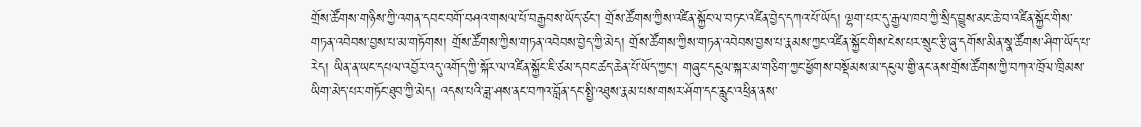གྲོས་ཚོགས་གཉིས་ཀྱི་འགན་དབང་བགོ་བཤའ་གསལ་པོ་བརྒྱབས་ཡོད་ཙང་། གྲོས་ཚོགས་ཀྱིས་འཛིན་སྐྱོང་ལ་བཏང་འཛིན་བྱེད་དཀའ་པོ་ཡོད། ལྷག་པར་དུ་རྒྱལ་ཁབ་ཀྱི་སྲིད་བྱུས་མང་ཆེ་བ་འཛིན་སྐྱོང་གིས་གཏན་འབེབས་བྱས་པ་མ་གཏོགས། གྲོས་ཚོགས་ཀྱིས་གཏན་འབེབས་བྱེད་ཀྱི་མེད། གྲོས་ཚོགས་ཀྱིས་གཏན་འབེབས་བྱས་པ་རྣམས་ཀྱང་འཛིན་སྐྱོང་གིས་ངེས་པར་སྲུང་རྩི་ཞུ་དགོས་མིན་སྣ་ཚོགས་ཤིག་ཡོད་པ་རེད། ཡིན་ན་ཡང་དཔལ་འབྱོར་འདུ་འགོད་ཀྱི་སྐོར་ལ་འཛིན་སྐྱོང་ཇི་ཙམ་དབང་ཚད་ཆེན་པོ་ཡོད་ཀྱང་། གཞུང་དངུལ་སྐར་མ་གཅིག་ཀྱང་ཕྱོགས་བསྡོམས་མ་དངུལ་གྱི་ནང་ནས་གྲོས་ཚོགས་ཀྱི་བཀའ་ཁྲོལ་ཁྲིམས་ཡིག་མེད་པར་གཏོང་ཐུབ་ཀྱི་མེད། འདས་པའི་ཟླ་ཤས་ནང་བཀའ་བློན་དང་སྤྱི་འཐུས་རྣམ་པས་གསར་ཤོག་དང་རླུང་འཕྲིན་ནས་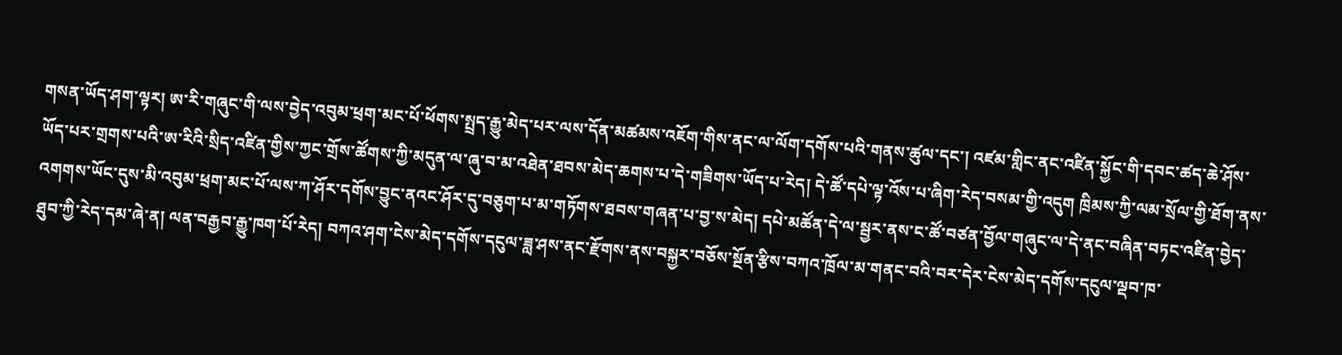གསན་ཡོད་ཤག་ལྟར། ཨ་རི་གཞུང་གི་ལས་བྱེད་འབུམ་ཕྲག་མང་པོ་ཕོགས་སྤྲད་རྒྱུ་མེད་པར་ལས་དོན་མཚམས་འཇོག་གིས་ནང་ལ་ལོག་དགོས་པའི་གནས་ཚུལ་དང་། འཛམ་གླིང་ནང་འཛིན་སྐྱོང་གི་དབང་ཚད་ཆེ་ཤོས་ཡོད་པར་གྲགས་པའི་ཨ་རིའི་སྲིད་འཛིན་གྱིས་ཀྱང་གྲོས་ཚོགས་ཀྱི་མདུན་ལ་ཞུ་བ་མ་འཐེན་ཐབས་མེད་ཆགས་པ་དེ་གཟིགས་ཡོད་པ་རེད། དེ་ཚོ་དཔེ་ལྟ་འོས་པ་ཞིག་རེད་བསམ་གྱི་འདུག ཁྲིམས་ཀྱི་ལམ་སྲོལ་གྱི་ཐོག་ནས་འགགས་ཡོང་དུས་མི་འབུམ་ཕྲག་མང་པོ་ལས་ཀ་ཤོར་དགོས་བྱུང་ནའང་ཤོར་དུ་བཅུག་པ་མ་གཏོགས་ཐབས་གཞན་པ་བྱ་ས་མེད། དཔེ་མཚོན་དེ་ལ་སྦྱར་ནས་ང་ཚོ་བཙན་བྱོལ་གཞུང་ལ་དེ་ནང་བཞིན་བཏང་འཛིན་བྱེད་ཐུབ་ཀྱི་རེད་དམ་ཞེ་ན། ལན་བརྒྱབ་རྒྱུ་ཁག་པོ་རེད། བཀའ་ཤག་ངེས་མེད་དགོས་དངུལ་ཟླ་ཤས་ནང་རྫོགས་ནས་བསྐྱར་བཅོས་སྔོན་རྩིས་བཀའ་ཁྲོལ་མ་གནང་བའི་བར་དེར་ངེས་མེད་དགོས་དངུལ་ལྡབ་ཁ་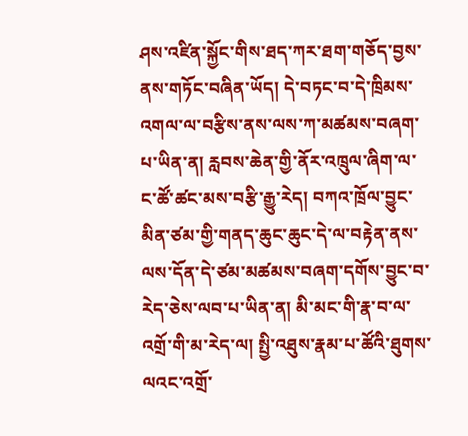ཤས་འཛིན་སྐྱོང་གིས་ཐད་ཀར་ཐག་གཅོད་བྱས་ནས་གཏོང་བཞིན་ཡོད། དེ་བཏང་བ་དེ་ཁྲིམས་འགལ་ལ་བརྩིས་ནས་ལས་ཀ་མཚམས་བཞག་པ་ཡིན་ན། རླབས་ཆེན་གྱི་ནོར་འཁྲུལ་ཞིག་ལ་ང་ཚོ་ཚང་མས་བརྩི་རྒྱུ་རེད། བཀའ་ཁྲོལ་བྱུང་མིན་ཙམ་གྱི་གནད་ཆུང་ཆུང་དེ་ལ་བརྟེན་ནས་ལས་དོན་དེ་ཙམ་མཚམས་བཞག་དགོས་བྱུང་བ་རེད་ཅེས་ལབ་པ་ཡིན་ན། མི་མང་གི་རྣ་བ་ལ་འགྲོ་གི་མ་རེད་ལ། སྤྱི་འཐུས་རྣམ་པ་ཚོའི་ཐུགས་ལའང་འགྲོ་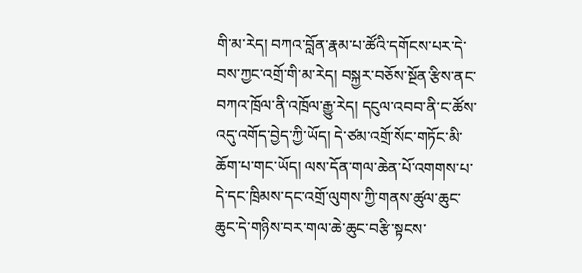གི་མ་རེད། བཀའ་བློན་རྣམ་པ་ཚོའི་དགོངས་པར་དེ་བས་ཀྱང་འགྲོ་གི་མ་རེད། བསྐྱར་བཅོས་སྔོན་རྩིས་ནང་བཀའ་ཁྲོལ་ནི་འཁྲོལ་རྒྱུ་རེད། དངུལ་འབབ་ནི་ང་ཚོས་འདུ་འགོད་བྱེད་ཀྱི་ཡོད། དེ་ཙམ་འགྲོ་སོང་གཏོང་མི་ཆོག་པ་གང་ཡོད། ལས་དོན་གལ་ཆེན་པོ་འགགས་པ་དེ་དང་ཁྲིམས་དང་འགྲོ་ལུགས་ཀྱི་གནས་ཚུལ་ཆུང་ཆུང་དེ་གཉིས་བར་གལ་ཆེ་ཆུང་བརྩི་སྟངས་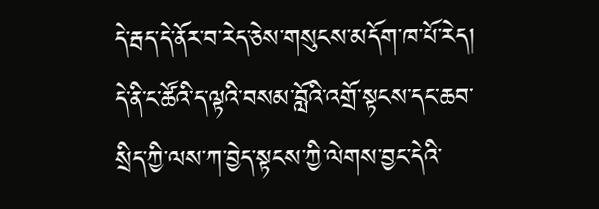དེ་རྦད་དེ་ནོར་བ་རེད་ཅེས་གསུངས་མདོག་ཁ་པོ་རེད། དེ་ནི་ང་ཚོའི་ད་ལྟའི་བསམ་བློའི་འགྲོ་སྟངས་དང་ཆབ་སྲིད་ཀྱི་ལས་ཀ་བྱེད་སྟངས་ཀྱི་ལེགས་བྱང་དེའི་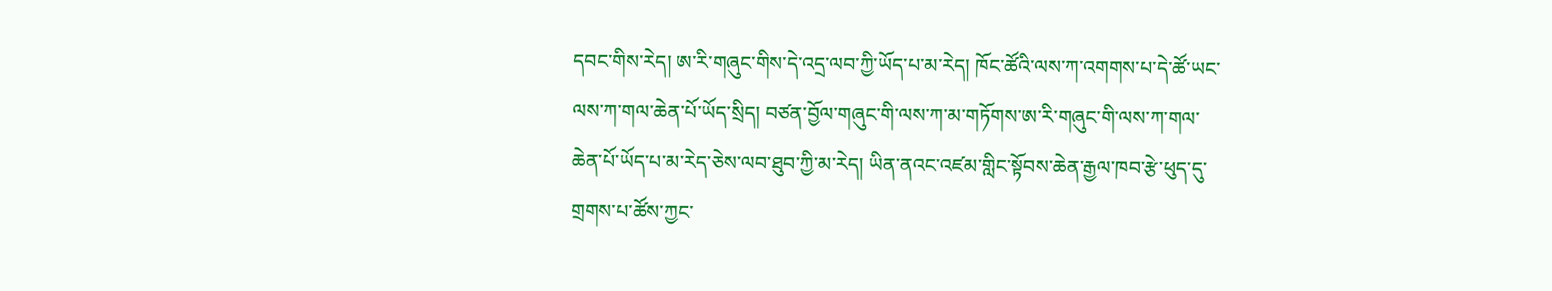དབང་གིས་རེད། ཨ་རི་གཞུང་གིས་དེ་འདྲ་ལབ་ཀྱི་ཡོད་པ་མ་རེད། ཁོང་ཚོའི་ལས་ཀ་འགགས་པ་དེ་ཚོ་ཡང་ལས་ཀ་གལ་ཆེན་པོ་ཡོད་སྲིད། བཙན་བྱོལ་གཞུང་གི་ལས་ཀ་མ་གཏོགས་ཨ་རི་གཞུང་གི་ལས་ཀ་གལ་ཆེན་པོ་ཡོད་པ་མ་རེད་ཅེས་ལབ་ཐུབ་ཀྱི་མ་རེད། ཡིན་ནའང་འཛམ་གླིང་སྟོབས་ཆེན་རྒྱལ་ཁབ་རྩེ་ཕུད་དུ་གྲགས་པ་ཚོས་ཀྱང་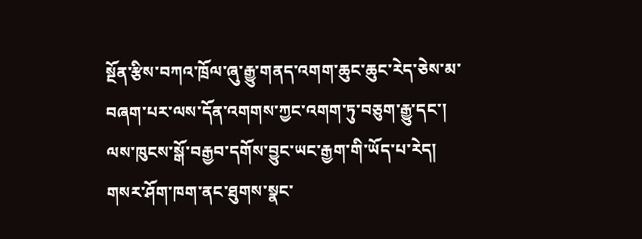སྔོན་རྩིས་བཀའ་ཁྲོལ་ཞུ་རྒྱུ་གནད་འགག་ཆུང་ཆུང་རེད་ཅེས་མ་བཞག་པར་ལས་དོན་འགགས་ཀྱང་འགག་ཏུ་བཅུག་རྒྱུ་དང་། ལས་ཁུངས་སྒོ་བརྒྱབ་དགོས་བྱུང་ཡང་རྒྱག་གི་ཡོད་པ་རེད། གསར་ཤོག་ཁག་ནང་ཐུགས་སྣང་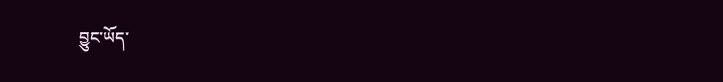བྱུང་ཡོད་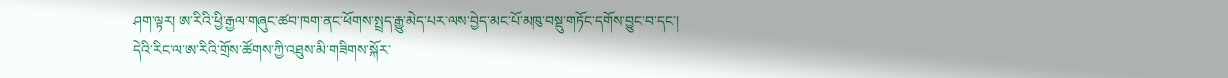ཤག་ལྟར། ཨ་རིའི་ཕྱི་རྒྱལ་གཞུང་ཚབ་ཁག་ནང་ཕོགས་སྤྲད་རྒྱུ་མེད་པར་ལས་བྱེད་མང་པོ་མཁུ་བསྡུ་གཏོང་དགོས་བྱུང་བ་དང་། དེའི་རིང་ལ་ཨ་རིའི་གྲོས་ཚོགས་ཀྱི་འཐུས་མི་གཟིགས་སྐོར་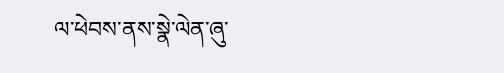ལ་ཕེབས་ནས་སྣེ་ལེན་ཞུ་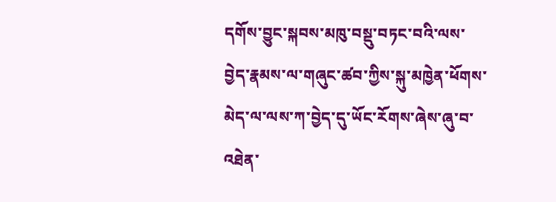དགོས་བྱུང་སྐབས་མཁུ་བསྡུ་བཏང་བའི་ལས་བྱེད་རྣམས་ལ་གཞུང་ཚབ་ཀྱིས་སྐུ་མཁྱེན་ཕོགས་མེད་ལ་ལས་ཀ་བྱེད་དུ་ཡོང་རོགས་ཞེས་ཞུ་བ་འཐེན་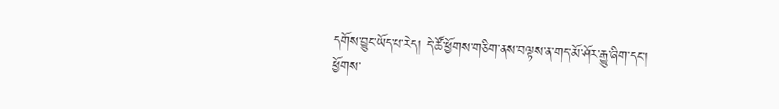དགོས་བྱུང་ཡོད་པ་རེད། དེ་ཚོ་ཕྱོགས་གཅིག་ནས་བལྟས་ན་གད་མོ་ཤོར་རྒྱུ་ཞིག་དང་། ཕྱོགས་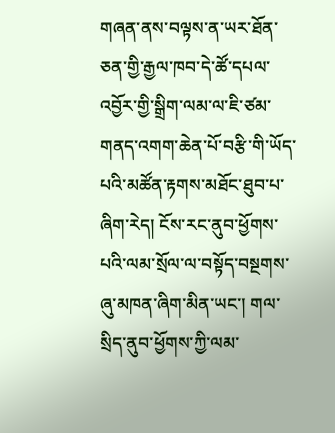གཞན་ནས་བལྟས་ན་ཡར་ཐོན་ཅན་གྱི་རྒྱལ་ཁབ་དེ་ཚོ་དཔལ་འབྱོར་གྱི་སྒྲིག་ལམ་ལ་ཇི་ཙམ་གནད་འགག་ཆེན་པོ་བརྩི་གི་ཡོད་པའི་མཚོན་རྟགས་མཐོང་ཐུབ་པ་ཞིག་རེད། ངོས་རང་ནུབ་ཕྱོགས་པའི་ལམ་སྲོལ་ལ་བསྟོད་བསྔགས་ཞུ་མཁན་ཞིག་མིན་ཡང་། གལ་སྲིད་ནུབ་ཕྱོགས་ཀྱི་ལམ་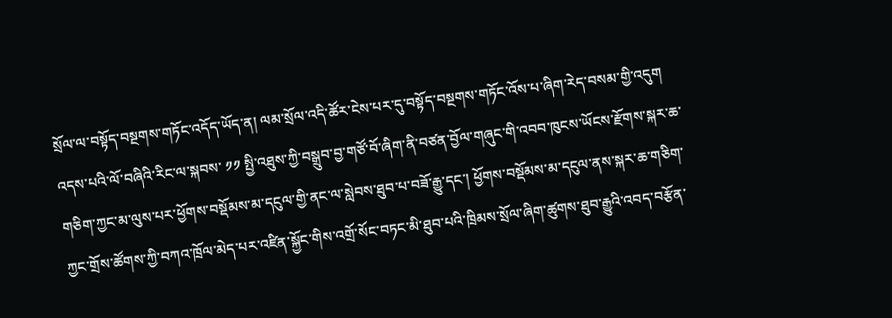སྲོལ་ལ་བསྟོད་བསྔགས་གཏོང་འདོད་ཡོད་ན། ལམ་སྲོལ་འདི་ཚོར་ངེས་པར་དུ་བསྟོད་བསྔགས་གཏོང་འོས་པ་ཞིག་རེད་བསམ་གྱི་འདུག འདས་པའི་ལོ་བཞིའི་རིང་ལ་སྐབས་ ༡༡ སྤྱི་འཐུས་ཀྱི་བསྒྲུབ་བྱ་གཙོ་བོ་ཞིག་ནི་བཙན་བྱོལ་གཞུང་གི་འབབ་ཁུངས་ཡོངས་རྫོགས་སྐར་ཆ་གཅིག་ཀྱང་མ་ལུས་པར་ཕྱོགས་བསྡོམས་མ་དངུལ་གྱི་ནང་ལ་སླེབས་ཐུབ་པ་བཟོ་རྒྱུ་དང་། ཕྱོགས་བསྡོམས་མ་དངུལ་ནས་སྐར་ཆ་གཅིག་ཀྱང་གྲོས་ཚོགས་ཀྱི་བཀའ་ཁྲོལ་མེད་པར་འཛིན་སྐྱོང་གིས་འགྲོ་སོང་བཏང་མི་ཐུབ་པའི་ཁྲིམས་སྲོལ་ཞིག་ཚུགས་ཐུབ་རྒྱུའི་འབད་བརྩོན་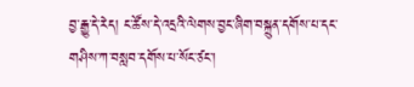བྱ་རྒྱུ་དེ་རེད། ང་ཚོས་དེ་འདྲའི་ལེགས་བྱང་ཞིག་བསྐྲུན་དགོས་པ་དང་གཤིས་ཀ་བསླབ་དགོས་པ་སོང་ཙང་།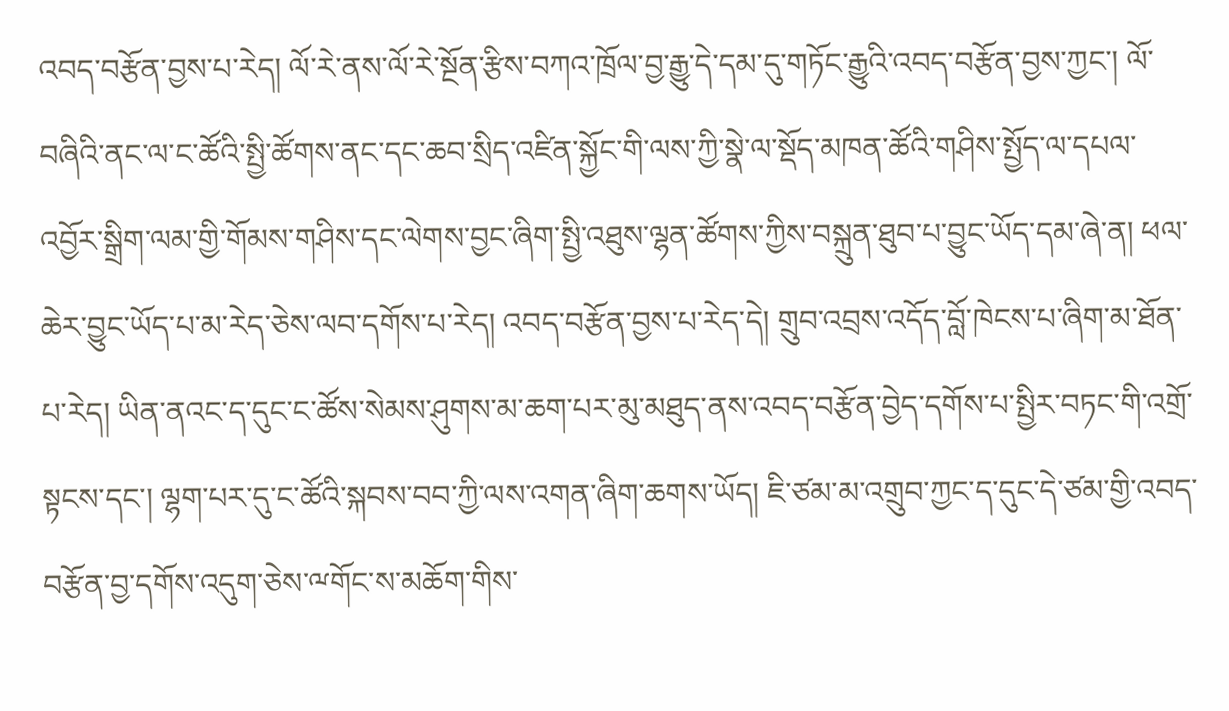འབད་བརྩོན་བྱས་པ་རེད། ལོ་རེ་ནས་ལོ་རེ་སྔོན་རྩིས་བཀའ་ཁྲོལ་བྱ་རྒྱུ་དེ་དམ་དུ་གཏོང་རྒྱུའི་འབད་བརྩོན་བྱས་ཀྱང་། ལོ་བཞིའི་ནང་ལ་ང་ཚོའི་སྤྱི་ཚོགས་ནང་དང་ཆབ་སྲིད་འཛིན་སྐྱོང་གི་ལས་ཀྱི་སྣེ་ལ་སྡོད་མཁན་ཚོའི་གཤིས་སྤྱོད་ལ་དཔལ་འབྱོར་སྒྲིག་ལམ་གྱི་གོམས་གཤིས་དང་ལེགས་བྱང་ཞིག་སྤྱི་འཐུས་ལྷན་ཚོགས་ཀྱིས་བསྐྲུན་ཐུབ་པ་བྱུང་ཡོད་དམ་ཞེ་ན། ཕལ་ཆེར་བྱུང་ཡོད་པ་མ་རེད་ཅེས་ལབ་དགོས་པ་རེད། འབད་བརྩོན་བྱས་པ་རེད་དེ། གྲུབ་འབྲས་འདོད་བློ་ཁེངས་པ་ཞིག་མ་ཐོན་པ་རེད། ཡིན་ནའང་ད་དུང་ང་ཚོས་སེམས་ཤུགས་མ་ཆག་པར་མུ་མཐུད་ནས་འབད་བརྩོན་བྱེད་དགོས་པ་སྤྱིར་བཏང་གི་འགྲོ་སྟངས་དང་། ལྷག་པར་དུ་ང་ཚོའི་སྐབས་བབ་ཀྱི་ལས་འགན་ཞིག་ཆགས་ཡོད། ཇི་ཙམ་མ་འགྲུབ་ཀྱང་ད་དུང་དེ་ཙམ་གྱི་འབད་བརྩོན་བྱ་དགོས་འདུག་ཅེས་ྋགོང་ས་མཆོག་གིས་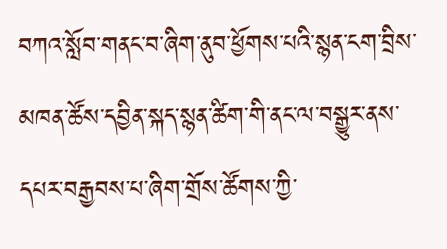བཀའ་སློབ་གནང་བ་ཞིག་ནུབ་ཕྱོགས་པའི་སྙན་ངག་བྲིས་མཁན་ཚོས་དབྱིན་སྐད་སྙན་ཚིག་གི་ནང་ལ་བསྒྱུར་ནས་དཔར་བརྒྱབས་པ་ཞིག་གྲོས་ཚོགས་ཀྱི་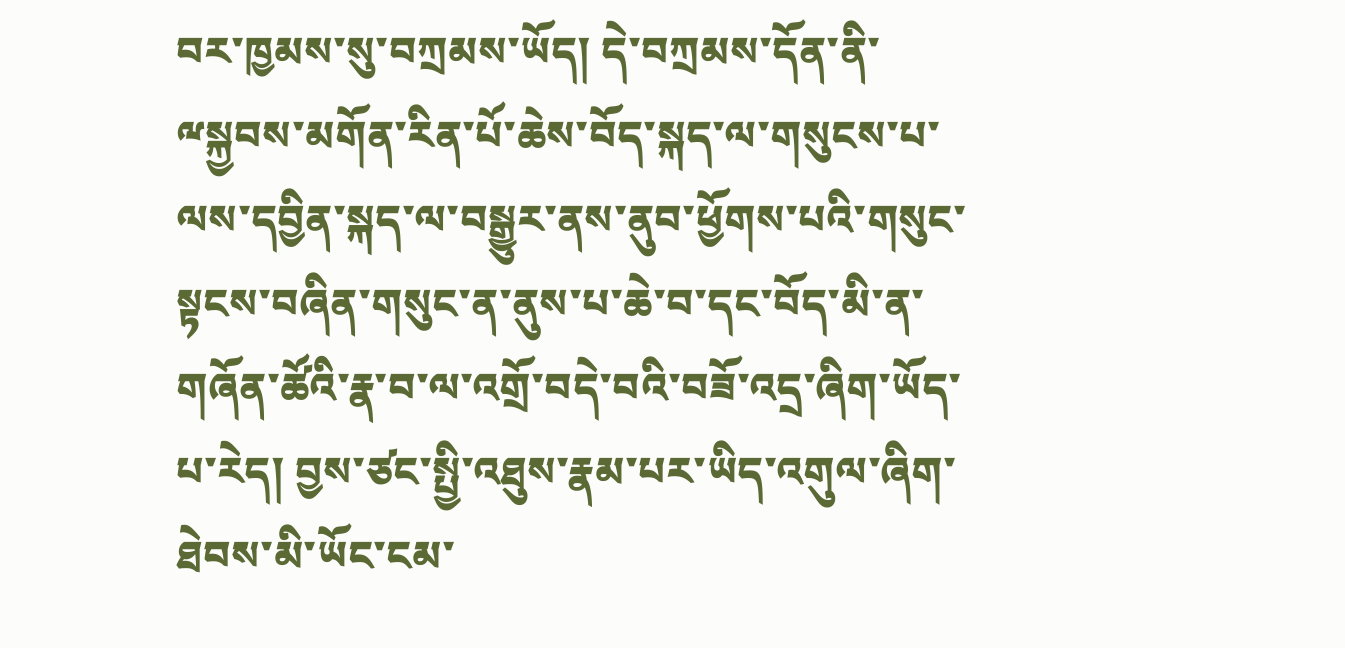བར་ཁྱམས་སུ་བཀྲམས་ཡོད། དེ་བཀྲམས་དོན་ནི་ྋསྐྱབས་མགོན་རིན་པོ་ཆེས་བོད་སྐད་ལ་གསུངས་པ་ལས་དབྱིན་སྐད་ལ་བསྒྱུར་ནས་ནུབ་ཕྱོགས་པའི་གསུང་སྟངས་བཞིན་གསུང་ན་ནུས་པ་ཆེ་བ་དང་བོད་མི་ན་གཞོན་ཚོའི་རྣ་བ་ལ་འགྲོ་བདེ་བའི་བཟོ་འདྲ་ཞིག་ཡོད་པ་རེད། བྱས་ཙང་སྤྱི་འཐུས་རྣམ་པར་ཡིད་འགུལ་ཞིག་ཐེབས་མི་ཡོང་ངམ་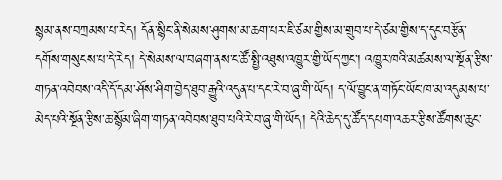སྙམ་ནས་བཀྲམས་པ་རེད། དོན་སྙིང་ནི་སེམས་ཤུགས་མ་ཆག་པར་ཇི་ཙམ་གྱིས་མ་གྲུབ་པ་དེ་ཙམ་གྱིས་ད་དུང་བརྩོན་དགོས་གསུངས་པ་དེ་རེད། དེ་སེམས་ལ་བཞག་ནས་ང་ཚོ་སྤྱི་འཐུས་འཁྱུར་གྱི་ཡོད་ཀྱང་། འཁྱུར་ཁའི་མཚམས་ལ་སྔོན་རྩིས་གཏན་འབེབས་འདི་དོ་དམ་ཤོས་ཤིག་བྱེད་ཐུབ་རྒྱུའི་འདུན་པ་དང་རེ་བ་ཞུ་གི་ཡོད། ད་ལོ་བྱུང་ན་གཏོང་ཡོང་ཁ་མ་འདུམས་པ་མེད་པའི་སྔོན་རྩིས་ཆ་སྙོམ་ཞིག་གཏན་འབེབས་ཐུབ་པའི་རེ་བ་ཞུ་གི་ཡོད། དེའི་ཆེད་དུ་ཚོད་དཔག་འཆར་རྩིས་ཚོགས་ཆུང་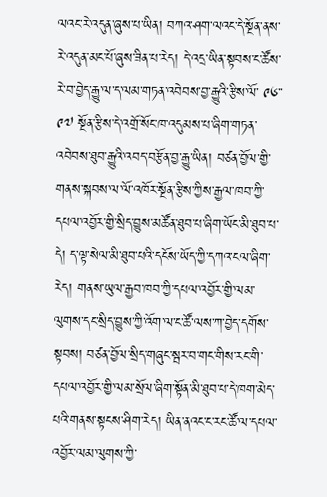ལའང་རེ་འདུན་ཞུས་པ་ཡིན། བཀའ་ཤག་ལའང་དེ་སྔོན་ནས་རེ་འདུན་མང་པོ་ཞུས་ཟིན་པ་རེད། དེ་འདྲ་ཡིན་སྟབས་ང་ཚོས་རེ་བ་བྱེད་རྒྱུ་ལ་ད་ལམ་གཏན་འབེབས་བྱ་རྒྱུའི་རྩིས་ལོ་ ༩༦་་༩༧ སྔོན་རྩིས་དེ་འགྲོ་སོང་ཁ་འདུམས་པ་ཞིག་གཏན་འབེབས་ཐུབ་རྒྱུའི་འབད་བརྩོན་བྱ་རྒྱུ་ཡིན། བཙན་བྱོལ་གྱི་གནས་སྐབས་ལ་ལོ་འཁོར་སྔོན་རྩིས་ཀྱིས་རྒྱལ་ཁབ་ཀྱི་དཔལ་འབྱོར་གྱི་སྲིད་བྱུས་མཚོན་ཐུབ་པ་ཞིག་ཡོང་མི་ཐུབ་པ་དེ། ད་ལྟ་སེལ་མི་ཐུབ་པའི་དངོས་ཡོད་ཀྱི་དཀའ་ངལ་ཞིག་རེད། གནས་ཡུལ་རྒྱབ་ཁབ་ཀྱི་དཔལ་འབྱོར་གྱི་ལམ་ལུགས་དང་སྲིད་བྱུས་ཀྱི་འོག་ལ་ང་ཚོ་ལས་ཀ་བྱེད་དགོས་སྟབས། བཙན་བྱོལ་སྲིད་གཞུང་སྦར་བ་གང་གིས་རང་གི་དཔལ་འབྱོར་གྱི་ལམ་སྲོལ་ཞིག་སྟོན་མི་ཐུབ་པ་དེ་ཁག་མེད་པའི་གནས་སྟངས་ཤིག་རེད། ཡིན་ནའང་ང་རང་ཚོ་ལ་དཔལ་འབྱོར་ལམ་ལུགས་ཀྱི་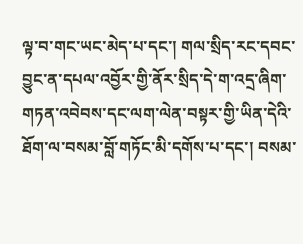ལྟ་བ་གང་ཡང་མེད་པ་དང་། གལ་སྲིད་རང་དབང་བྱུང་ན་དཔལ་འབྱོར་གྱི་ནོར་སྲིད་དེ་ག་འདྲ་ཞིག་གཏན་འབེབས་དང་ལག་ལེན་བསྟར་གྱི་ཡིན་དེའི་ཐོག་ལ་བསམ་བློ་གཏོང་མི་དགོས་པ་དང་། བསམ་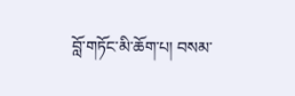བློ་གཏོང་མི་ཆོག་པ། བསམ་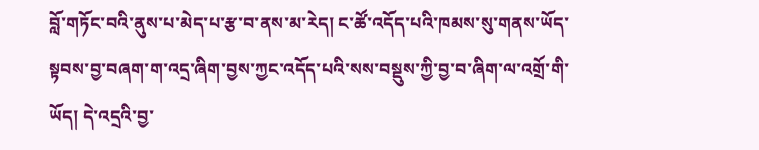བློ་གཏོང་བའི་ནུས་པ་མེད་པ་རྩ་བ་ནས་མ་རེད། ང་ཚོ་འདོད་པའི་ཁམས་སུ་གནས་ཡོད་སྟབས་བྱ་བཞག་ག་འདྲ་ཞིག་བྱས་ཀྱང་འདོད་པའི་སས་བསྡུས་ཀྱི་བྱ་བ་ཞིག་ལ་འགྲོ་གི་ཡོད། དེ་འདྲའི་བྱ་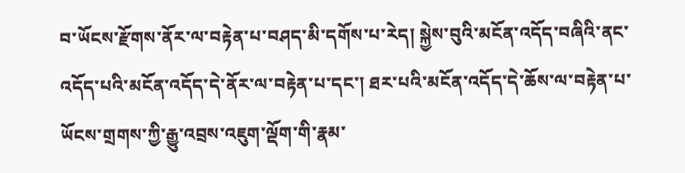བ་ཡོངས་རྫོགས་ནོར་ལ་བརྟེན་པ་བཤད་མི་དགོས་པ་རེད། སྐྱེས་བུའི་མངོན་འདོད་བཞིའི་ནང་འདོད་པའི་མངོན་འདོད་དེ་ནོར་ལ་བརྟེན་པ་དང་། ཐར་པའི་མངོན་འདོད་དེ་ཆོས་ལ་བརྟེན་པ་ཡོངས་གྲགས་ཀྱི་རྒྱུ་འབྲས་འཇུག་ལྡོག་གི་རྣམ་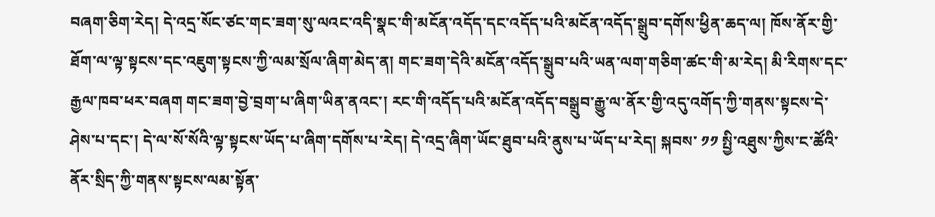བཞག་ཅིག་རེད། དེ་འདྲ་སོང་ཙང་གང་ཟག་སུ་ལའང་འདི་སྣང་གི་མངོན་འདོད་དང་འདོད་པའི་མངོན་འདོད་སྒྲུབ་དགོས་ཕྱིན་ཆད་ལ། ཁོས་ནོར་གྱི་ཐོག་ལ་ལྟ་སྟངས་དང་འཇུག་སྟངས་ཀྱི་ལམ་སྲོལ་ཞིག་མེད་ན། གང་ཟག་དེའི་མངོན་འདོད་སྒྲུབ་པའི་ཡན་ལག་གཅིག་ཚང་གི་མ་རེད། མི་རིགས་དང་རྒྱལ་ཁབ་ཕར་བཞག གང་ཟག་བྱེ་བྲག་པ་ཞིག་ཡིན་ནའང་། རང་གི་འདོད་པའི་མངོན་འདོད་བསྒྲུབ་རྒྱུ་ལ་ནོར་གྱི་འདུ་འགོད་ཀྱི་གནས་སྟངས་དེ་ཤེས་པ་དང་། དེ་ལ་སོ་སོའི་ལྟ་སྟངས་ཡོད་པ་ཞིག་དགོས་པ་རེད། དེ་འདྲ་ཞིག་ཡོང་ཐུབ་པའི་ནུས་པ་ཡོད་པ་རེད། སྐབས་ ༡༡ སྤྱི་འཐུས་ཀྱིས་ང་ཚོའི་ནོར་སྲིད་ཀྱི་གནས་སྟངས་ལམ་སྟོན་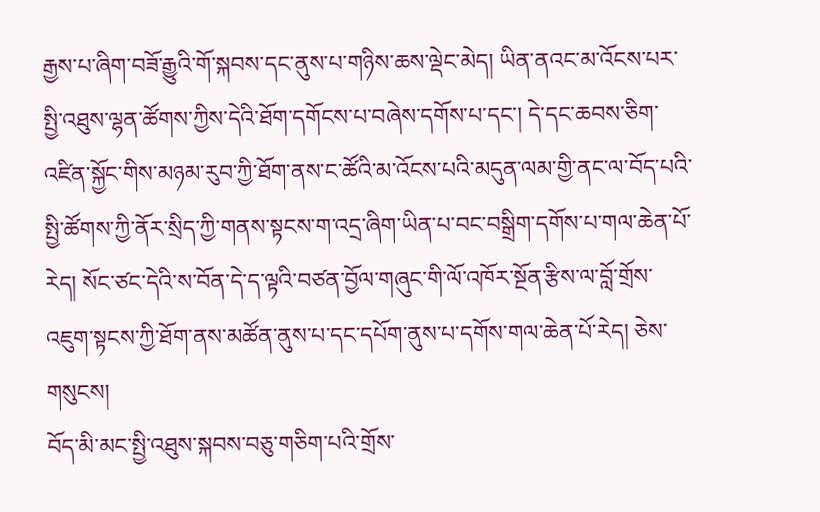རྒྱས་པ་ཞིག་བཟོ་རྒྱུའི་གོ་སྐབས་དང་ནུས་པ་གཉིས་ཆས་ལྡེང་མེད། ཡིན་ནའང་མ་འོངས་པར་སྤྱི་འཐུས་ལྷན་ཚོགས་ཀྱིས་དེའི་ཐོག་དགོངས་པ་བཞེས་དགོས་པ་དང་། དེ་དང་ཆབས་ཅིག་འཛིན་སྐྱོང་གིས་མཉམ་རུབ་ཀྱི་ཐོག་ནས་ང་ཚོའི་མ་འོངས་པའི་མདུན་ལམ་གྱི་ནང་ལ་བོད་པའི་སྤྱི་ཚོགས་ཀྱི་ནོར་སྲིད་ཀྱི་གནས་སྟངས་ག་འདྲ་ཞིག་ཡིན་པ་བང་བསྒྲིག་དགོས་པ་གལ་ཆེན་པོ་རེད། སོང་ཙང་དེའི་ས་བོན་དེ་ད་ལྟའི་བཙན་བྱོལ་གཞུང་གི་ལོ་འཁོར་སྔོན་རྩིས་ལ་བློ་གྲོས་འཇུག་སྟངས་ཀྱི་ཐོག་ནས་མཚོན་ནུས་པ་དང་དཔོག་ནུས་པ་དགོས་གལ་ཆེན་པོ་རེད། ཅེས་གསུངས།
བོད་མི་མང་སྤྱི་འཐུས་སྐབས་བཅུ་གཅིག་པའི་གྲོས་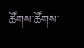ཚོགས་ཚོགས་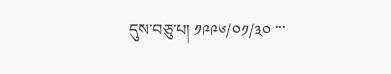དུས་བཅུ་པ། ༡༩༩༦/༠༡/༣༠ ་་་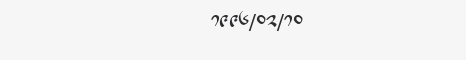༡༩༩༦/༠༢/༡༠